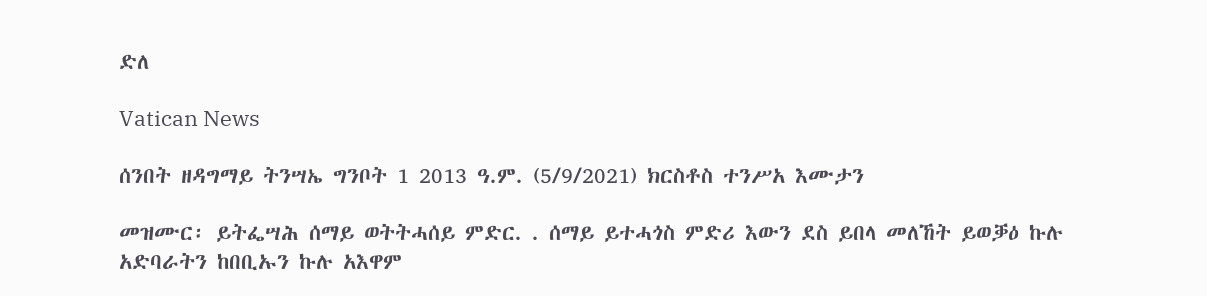ድለ

Vatican News

ሰንበት ዘዳግማይ ትንሣኤ ግንቦት 1 2013 ዓ.ም. (5/9/2021) ክርስቶስ ተንሥአ እሙታን

መዝሙር፡ ይትፌሣሕ ሰማይ ወትትሓሰይ ምድር. . ሰማይ ይተሓጎስ ምድሪ እውን ደስ ይበላ መለኸት ይወቓዕ ኩሉ አድባራትን ከበቢኡን ኩሉ አእዋም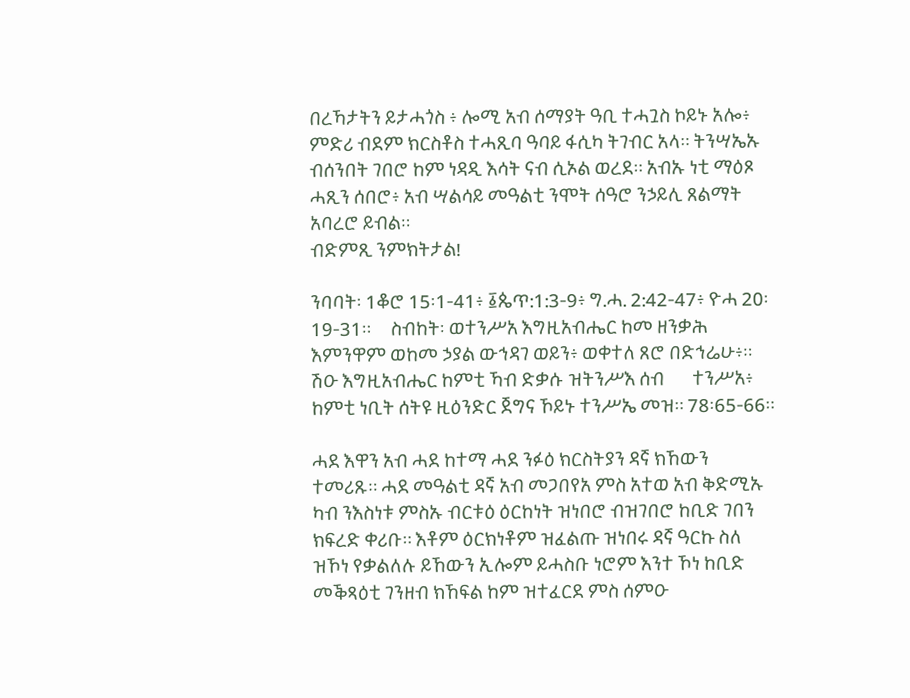በረኻታትን ይታሓጎስ ፥ ሎሚ አብ ሰማያት ዓቢ ተሓጓስ ኮይኑ አሎ፥ ምድሪ ብደም ክርስቶስ ተሓጺባ ዓባይ ፋሲካ ትገብር አላ። ትንሣኤኡ ብሰንበት ገበሮ ከም ነዳዲ እሳት ናብ ሲኦል ወረደ። አብኡ ነቲ ማዕጾ ሓጺን ሰበሮ፥ አብ ሣልሳይ መዓልቲ ንሞት ሰዓሮ ንኃይሊ ጸልማት አባረሮ ይብል።
ብድምጺ ንምክትታል!

ንባባት፡ 1ቆሮ 15፡1-41፥ ፩ጴጥ:1:3-9፥ ግ.ሓ. 2:42-47፥ ዮሓ 20፡19-31።     ስብከት፡ ወተንሥአ እግዚአብሔር ከመ ዘንቃሕ እምንዋም ወከመ ኃያል ውኅዳገ ወይን፥ ወቀተለ ጸሮ በድኅሬሁ፥። ሽዑ እግዚአብሔር ከምቲ ኻብ ድቃሱ ዝትንሥእ ሰብ       ተንሥአ፥ ከምቲ ነቢት ሰትዩ ዚዕንድር ጀግና ኾይኑ ተንሥኤ መዝ። 78፡65-66።

ሓደ እዋን አብ ሓደ ከተማ ሓደ ንፉዕ ክርስትያን ዳኛ ክኸውን ተመሪጹ። ሓደ መዓልቲ ዳኛ አብ መጋበየአ ምስ አተወ አብ ቅድሚኡ ካብ ንእስነቱ ምስኡ ብርቱዕ ዕርከነት ዝነበሮ ብዝገበሮ ከቢድ ገበን ክፍረድ ቀሪቡ። እቶም ዕርክነቶም ዝፈልጡ ዝነበሩ ዳኛ ዓርኩ ስለ ዝኾነ የቃልለሉ ይኸውን ኢሎም ይሓስቡ ነሮም እንተ ኾነ ከቢድ መቕጻዕቲ ገንዘብ ክኸፍል ከም ዝተፈርደ ምስ ሰምዑ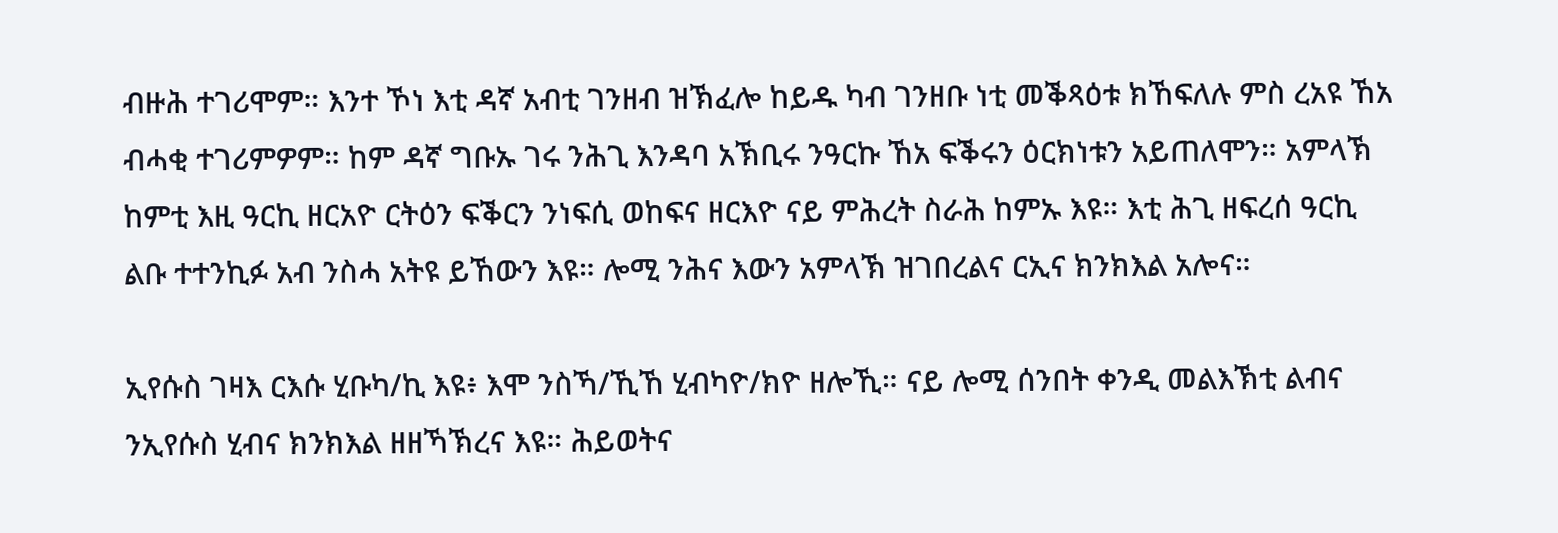ብዙሕ ተገሪሞም። እንተ ኾነ እቲ ዳኛ አብቲ ገንዘብ ዝኽፈሎ ከይዱ ካብ ገንዘቡ ነቲ መቕጻዕቱ ክኸፍለሉ ምስ ረአዩ ኸአ ብሓቂ ተገሪምዎም። ከም ዳኛ ግቡኡ ገሩ ንሕጊ እንዳባ አኽቢሩ ንዓርኩ ኸአ ፍቕሩን ዕርክነቱን አይጠለሞን። አምላኽ ከምቲ እዚ ዓርኪ ዘርአዮ ርትዕን ፍቕርን ንነፍሲ ወከፍና ዘርእዮ ናይ ምሕረት ስራሕ ከምኡ እዩ። እቲ ሕጊ ዘፍረሰ ዓርኪ ልቡ ተተንኪፉ አብ ንስሓ አትዩ ይኸውን እዩ። ሎሚ ንሕና እውን አምላኽ ዝገበረልና ርኢና ክንክእል አሎና።

ኢየሱስ ገዛእ ርእሱ ሂቡካ/ኪ እዩ፥ እሞ ንስኻ/ኺኸ ሂብካዮ/ክዮ ዘሎኺ። ናይ ሎሚ ሰንበት ቀንዲ መልእኽቲ ልብና ንኢየሱስ ሂብና ክንክእል ዘዘኻኽረና እዩ። ሕይወትና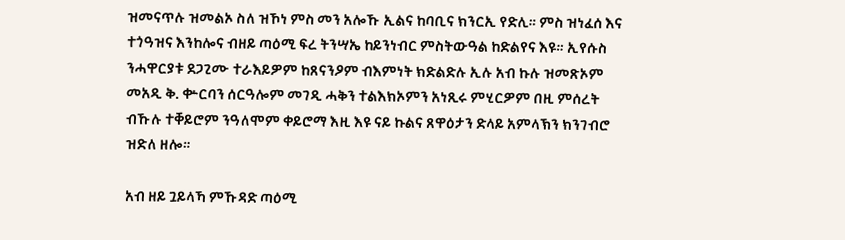ዝመናጥሉ ዝመልኦ ስለ ዝኾነ ምስ መን አሎኹ ኢልና ከባቢና ክንርኢ የድሊ። ምስ ዝነፈሰ እና ተጎዓዝና እንከሎና ብዘይ ጣዕሚ ፍረ ትንሣኤ ከይንነብር ምስትውዓል ከድልየና እዩ። ኢየሱስ ንሓዋርያቱ ደጋጊሙ ተራእይዎም ከጸናንዖም ብእምነት ክድልድሉ ኢሉ አብ ኩሉ ዝመጽኦም መአዲ ቅ. ቍርባን ሰርዓሎም መገዲ ሓቅን ተልእክኦምን አነጺሩ ምሂርዎም በዚ ምሰረት ብኹሉ ተቐይሮም ንዓለሞም ቀይሮማ እዚ እዩ ናይ ኩልና ጸዋዕታን ድላይ አምላኽን ክንገብሮ ዝድለ ዘሎ።

አብ ዘይ ጓይላኻ ምኹዳድ ጣዕሚ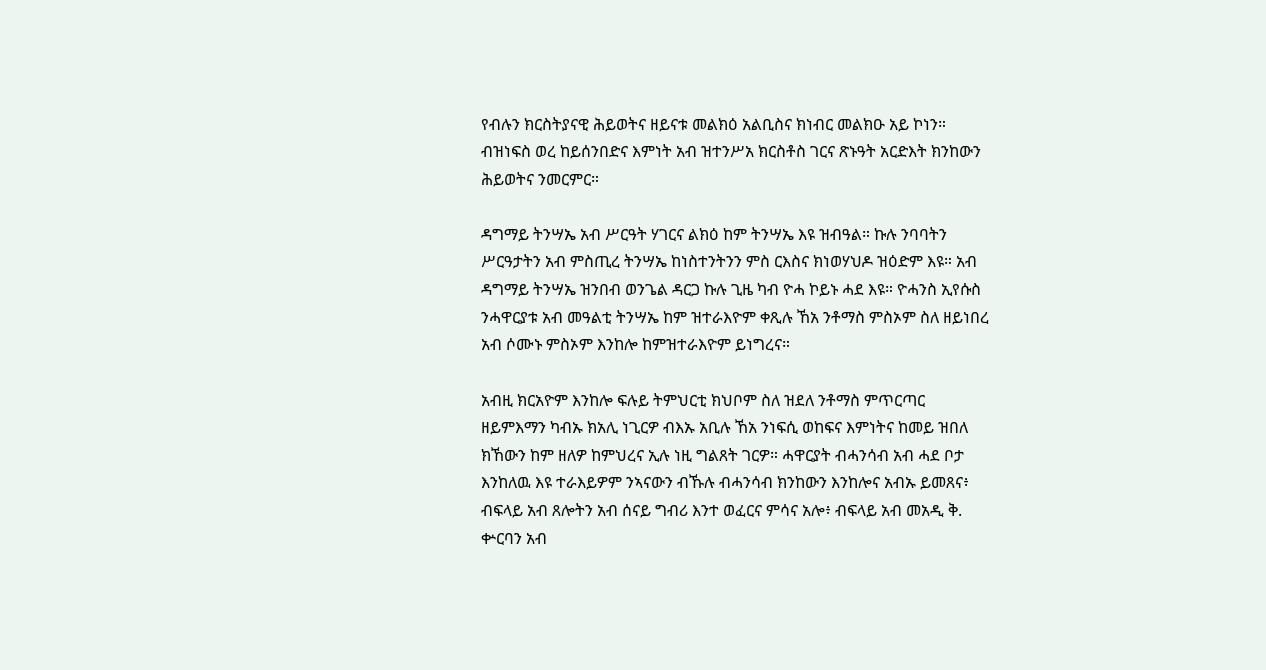የብሉን ክርስትያናዊ ሕይወትና ዘይናቱ መልክዕ አልቢስና ክነብር መልክዑ አይ ኮነን። ብዝነፍስ ወረ ከይሰንበድና እምነት አብ ዝተንሥአ ክርስቶስ ገርና ጽኑዓት አርድእት ክንከውን ሕይወትና ንመርምር።

ዳግማይ ትንሣኤ አብ ሥርዓት ሃገርና ልክዕ ከም ትንሣኤ እዩ ዝብዓል። ኩሉ ንባባትን ሥርዓታትን አብ ምስጢረ ትንሣኤ ከነስተንትንን ምስ ርእስና ክነወሃህዶ ዝዕድም እዩ። አብ ዳግማይ ትንሣኤ ዝንበብ ወንጌል ዳርጋ ኩሉ ጊዜ ካብ ዮሓ ኮይኑ ሓደ እዩ። ዮሓንስ ኢየሱስ ንሓዋርያቱ አብ መዓልቲ ትንሣኤ ከም ዝተራእዮም ቀጺሉ ኸአ ንቶማስ ምስኦም ስለ ዘይነበረ አብ ሶሙኑ ምስኦም እንከሎ ከምዝተራእዮም ይነግረና።

አብዚ ክርአዮም እንከሎ ፍሉይ ትምህርቲ ክህቦም ስለ ዝደለ ንቶማስ ምጥርጣር ዘይምእማን ካብኡ ክአሊ ነጊርዎ ብእኡ አቢሉ ኸአ ንነፍሲ ወከፍና እምነትና ከመይ ዝበለ ክኸውን ከም ዘለዎ ከምህረና ኢሉ ነዚ ግልጸት ገርዎ። ሓዋርያት ብሓንሳብ አብ ሓደ ቦታ እንከለዉ እዩ ተራእይዎም ንኣናውን ብኹሉ ብሓንሳብ ክንከውን እንከሎና አብኡ ይመጸና፥ ብፍላይ አብ ጸሎትን አብ ሰናይ ግብሪ እንተ ወፈርና ምሳና አሎ፥ ብፍላይ አብ መአዲ ቅ. ቍርባን አብ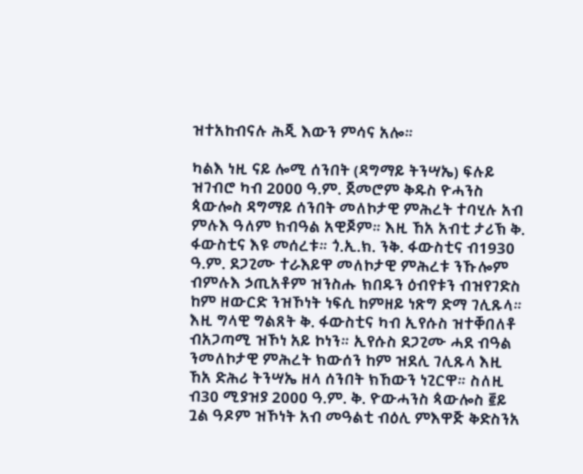ዝተአከብናሉ ሕጂ እውን ምሳና አሎ።

ካልእ ነዚ ናይ ሎሚ ሰንበት (ዳግማይ ትንሣኤ) ፍሉይ ዝገብሮ ካብ 2000 ዓ.ም. ጀመሮም ቅዱስ ዮሓንስ ጳውሎስ ዳግማይ ሰንበት መለኮታዊ ምሕረት ተባሂሉ አብ ምሉእ ዓለም ክብዓል አዊጆም። እዚ ኸአ አብቲ ታሪኽ ቅ. ፋውስቲና እዩ መሰረቱ። ጎ.ኢ.ክ. ንቅ. ፋውስቲና ብ1930 ዓ.ም. ደጋጊሙ ተራእይዋ መለኮታዊ ምሕረቱ ንኹሎም ብምሉእ ኃጢአቶም ዝንስሑ ክበዱን ዕብየቱን ብዝየገድስ ከም ዘውርድ ንዝኾነት ነፍሲ ከምዘይ ነጽግ ድማ ገሊጹላ። እዚ ግላዊ ግልጸት ቅ. ፋውስቲና ካብ ኢየሱስ ዝተቐበለቶ ብአጋጣሚ ዝኾነ አይ ኮነን። ኢየሱስ ደጋጊሙ ሓደ ብዓል ንመለኮታዊ ምሕረት ክውሰን ከም ዝደሊ ገሊጹላ እዚ ኸአ ድሕሪ ትንሣኤ ዘላ ሰንበት ክኸውን ነጊርዋ። ስለዚ ብ30 ሚያዝያ 2000 ዓ.ም. ቅ. ዮውሓንስ ጳውሎስ ፪ይ ጓል ዓዶም ዝኾነት አብ መዓልቲ ብዕሊ ምእዋጅ ቅድስንአ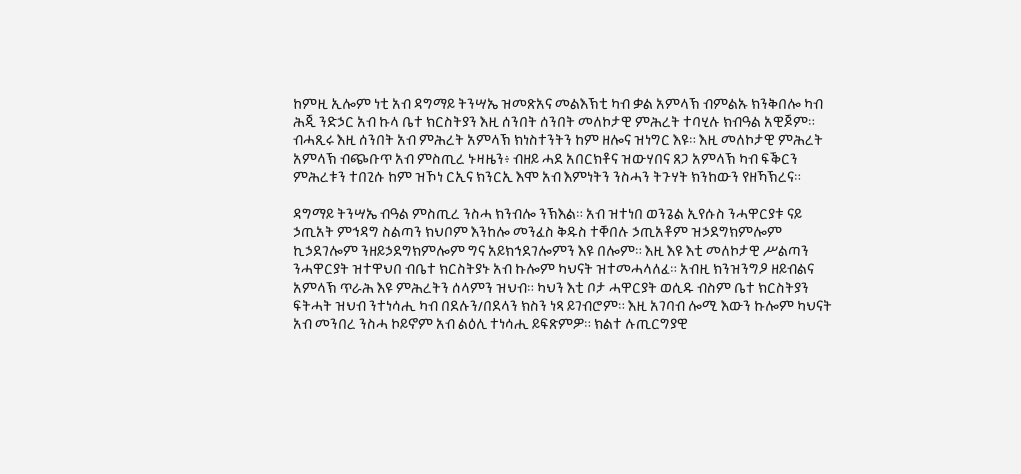ከምዚ ኢሎም ነቲ አብ ዳግማይ ትንሣኤ ዝመጽአና መልእኽቲ ካብ ቃል አምላኽ ብምልኡ ክንቅበሎ ካብ ሕጂ ንድኃር አብ ኩላ ቤተ ክርስትያን እዚ ሰንበት ሰንበት መለኮታዊ ምሕረት ተባሂሉ ክብዓል አዊጆም። ብሓጺሩ እዚ ሰንበት አብ ምሕረት አምላኽ ክነስተንትን ከም ዘሎና ዝነግር እዩ። እዚ መለኮታዊ ምሕረት አምላኽ ብጭቡጥ አብ ምስጢረ ኑዛዜን፥ ብዘይ ሓደ አበርክቶና ዝውሃበና ጸጋ አምላኽ ካብ ፍቕርን ምሕረቱን ተበጊሱ ከም ዝኾነ ርኢና ክንርኢ እሞ አብ እምነትን ንስሓን ትጉሃት ክንከውን የዘኻኽረና።

ዳግማይ ትንሣኤ ብዓል ምስጢረ ንስሓ ክንብሎ ንኽእል። አብ ዝተነበ ወንጌል ኢየሱስ ንሓዋርያቱ ናይ ኃጢአት ምኅዳግ ስልጣን ክህቦም እንከሎ መንፈስ ቅዱስ ተቐበሉ ኃጢአቶም ዝኃደግክምሎም ኪኃደገሎም ንዘይኃደግክምሎም ግና አይክኅደገሎምን እዩ በሎም። እዚ እዩ እቲ መለኮታዊ ሥልጣን ንሓዋርያት ዝተዋህበ ብቤተ ክርስትያኑ አብ ኩሎም ካህናት ዝተመሓላለፈ። አብዚ ክንዝንግዖ ዘይብልና አምላኽ ጥራሕ እዩ ምሕረትን ሰላምን ዝህብ። ካህን እቲ ቦታ ሓዋርያት ወሲዱ ብስም ቤተ ክርስትያን ፍትሓት ዝህብ ንተነሳሒ ካብ በደሉን/በደላን ክስን ነጻ ይገብሮም። እዚ አገባብ ሎሚ እውን ኩሎም ካህናት አብ መንበረ ንስሓ ኮይኖም አብ ልዕሊ ተነሳሒ ይፍጽምዎ። ክልተ ሉጢርግያዊ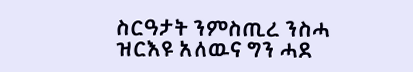ስርዓታት ንምስጢረ ንስሓ ዝርእዩ አለዉና ግን ሓደ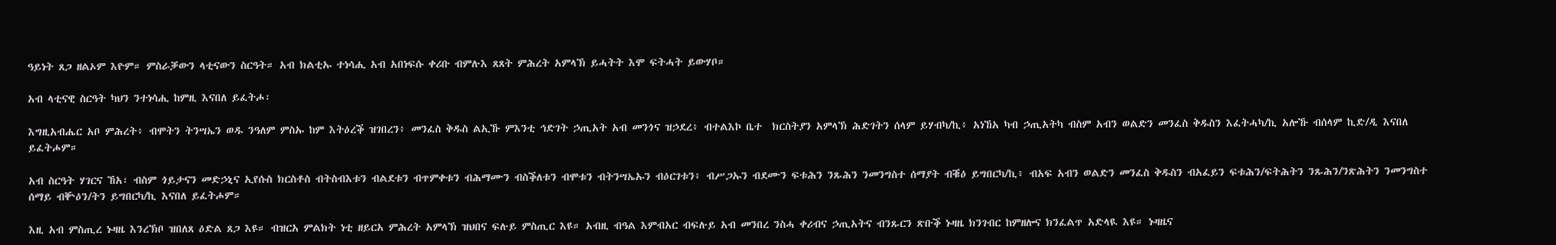ዓይነት ጸጋ ዘልኦም እዮም። ምስራቓውን ላቲናውን ስርዓት። አብ ክልቲኡ ተነሳሒ አብ አበነፍሱ ቀሪቡ ብምሉእ ጸጸት ምሕረት አምላኽ ይሓትት እሞ ፍትሓት ይውሃቦ።

አብ ላቲናዊ ስርዓት ካህን ንተነሳሒ ከምዚ እናበለ ይፈትሖ፡

እግዚአብሔር አቦ ምሕረት፥ ብሞትን ትንሣኤን ወዱ ንዓለም ምስኡ ከም እትዕረቕ ዝገበረን፥ መንፈስ ቅዱስ ልኢኹ ምእንቲ ኅድገት ኃጢአት አብ መንጎና ዝኃደረ፥ ብተልእኮ ቤተ  ክርስትያን አምላኽ ሕድገትን ሰላም ይሃብካ/ኪ፥ አነኸአ ካብ ኃጢአትካ ብስም አብን ወልድን መንፈስ ቅዱስን እፈትሓካ/ኪ አሎኹ ብሰላም ኪድ/ዲ እናበለ ይፈትሖም።

አብ ስርዓት ሃገርና ኸአ፡ ብስም ጎይታናን መድኃኒና ኢየሱስ ክርስቶስ ብትስብእቱን ብልደቱን ብጥምቀቱን ብሕማሙን ብስቕለቱን ብሞቱን ብትንሣኤኡን ብዕርገቱን፥ ብሥጋኡን ብደሙን ፍቱሕን ንጹሕን ንመንግስተ ሰማያት ብቑዕ ይግበርካ/ኪ፥ ብአፍ አብን ወልድን መንፈስ ቅዱስን ብአፈይን ፍቱሕን/ፍትሕትን ንጹሕን/ንጽሕትን ንመንግስተ ሰማይ ብቝዕን/ትን ይግበርካ/ኪ እናበለ ይፈትሖም።

እዚ አብ ምስጢረ ኑዛዜ እንረኽቦ ዝበለጸ ዕድል ጸጋ እዩ። ብዝርአ ምልክት ነቲ ዘይርአ ምሕረት አምላኽ ዝህበና ፍሉይ ምስጢር እዩ። አብዚ ብዓል እምብአር ብፍሉይ አብ መንበረ ንስሓ ቀሪብና ኃጢአትና ብንጹርን ጽቡቕ ኑዛዜ ክንገብር ከምዘሎና ክንፈልጥ አድላዪ እዩ። ኑዛዜና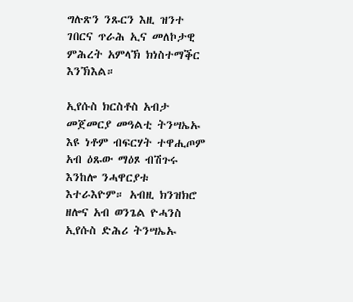ግሉጽን ንጹርን እዚ ዝንተ ገበርና ጥራሕ ኢና መለኮታዊ ምሕረት አምላኽ ክነስተማቕር እንኽእል።

ኢየሱስ ክርስቶስ አብታ መጀመርያ መዓልቲ ትንሣኤኡ እዩ ነቶም ብፍርሃት ተዋሒጦም አብ ዕጹው ማዕጾ ብሽጉሩ እንከሎ ንሓዋርያቱ እተራእዮም። አብዚ ክንዝክሮ ዘሎና አብ ወንጌል ዮሓንስ ኢየሱስ ድሕሪ ትንሣኤኡ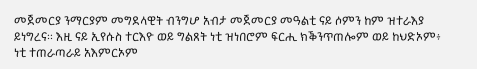መጀመርያ ንማርያም መግደላዊት ብንግሆ አብታ መጀመርያ መዓልቲ ናይ ሶምን ከም ዝተራእያ ይነግረና። እዚ ናይ ኢየሱስ ተርእዮ ወይ ግልጸት ነቲ ዝነበሮም ፍርሒ ክቕንጥጠሎም ወይ ከህድኦም፥ ነቲ ተጠራጣራይ አእምርኦም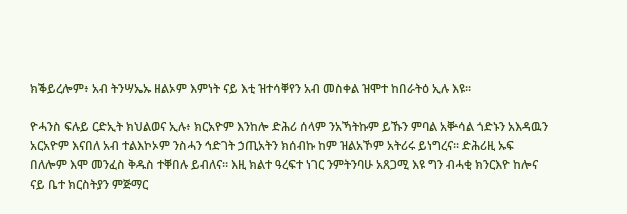ክቕይረሎም፥ አብ ትንሣኤኡ ዘልኦም እምነት ናይ እቲ ዝተሳቐየን አብ መስቀል ዝሞተ ከበራትዕ ኢሉ እዩ።

ዮሓንስ ፍሉይ ርድኢት ክህልወና ኢሉ፥ ክርአዮም እንከሎ ድሕሪ ሰላም ንአኻትኩም ይኹን ምባል አቝሳል ጎድኑን አእዳዉን አርአዮም እናበለ አብ ተልእኮኦም ንስሓን ኅድገት ኃጢአትን ክሰብኩ ከም ዝልአኾም አትሪሩ ይነግረና። ድሕሪዚ ኡፍ በለሎም እሞ መንፈስ ቅዱስ ተቐበሉ ይብለና። እዚ ክልተ ዓረፍተ ነገር ንምትንባሁ አጸጋሚ እዩ ግን ብሓቂ ክንርእዮ ከሎና ናይ ቤተ ክርስትያን ምጅማር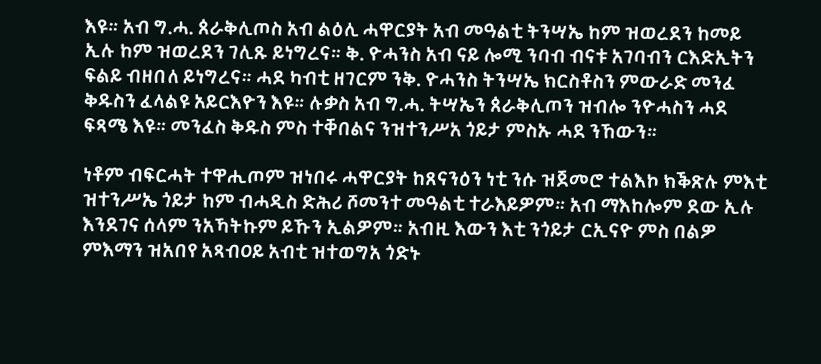እዩ። አብ ግ.ሓ. ጰራቅሊጦስ አብ ልዕሊ ሓዋርያት አብ መዓልቲ ትንሣኤ ከም ዝወረደን ከመይ ኢሉ ከም ዝወረደን ገሊጹ ይነግረና። ቅ. ዮሓንስ አብ ናይ ሎሚ ንባብ ብናቱ አገባብን ርእድኢትን ፍልይ ብዘበለ ይነግረና። ሓደ ካብቲ ዘገርም ንቅ. ዮሓንስ ትንሣኤ ክርስቶስን ምውራድ መንፈ ቅዱስን ፈላልዩ አይርእዮን እዩ። ሉቃስ አብ ግ.ሓ. ትሣኤን ጰራቅሊጦን ዝብሎ ንዮሓስን ሓደ ፍጻሜ እዩ። መንፈስ ቅዱስ ምስ ተቐበልና ንዝተንሥአ ጎይታ ምስኡ ሓደ ንኸውን።

ነቶም ብፍርሓት ተዋሒጦም ዝነበሩ ሓዋርያት ከጸናንዕን ነቲ ንሱ ዝጀመሮ ተልእኮ ክቕጽሉ ምእቲ ዝተንሥኤ ጎይታ ከም ብሓዲስ ድሕሪ ሾመንተ መዓልቲ ተራእይዎም። አብ ማእከሎም ደው ኢሉ እንደገና ሰላም ንአኻትኩም ይኹን ኢልዎም። አብዚ እውን እቲ ንጎይታ ርኢናዮ ምስ በልዎ ምእማን ዝአበየ አጻብዐይ አብቲ ዝተወግአ ጎድኑ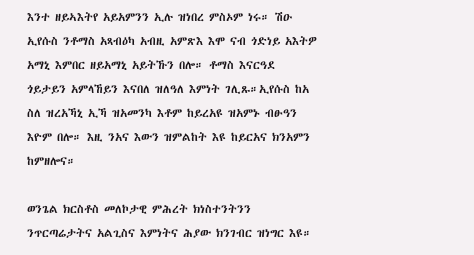እንተ ዘይኣእትየ አይአምንን ኢሉ ዝነበረ ምስኦም ነሩ። ሽዑ ኢየሱስ ንቶማስ አጻብዕካ አብዚ አምጽእ እሞ ናብ ጎድነይ አእትዎ አማኒ እምበር ዘይአማኒ አይትኹን በሎ። ቶማስ እናርዓደ ጎይታይን አምላኸይን እናበለ ዝለዓለ እምነት ገሊጹ።ኢየሱስ ከአ ስለ ዝረአኻኒ ኢኻ ዝአመንካ እቶም ከይረአዩ ዝአምኑ ብፁዓን እዮም በሎ። እዚ ንአና እውን ዝምልከት እዩ ከይርአና ክንአምን ከምዘሎና።

ወንጌል ክርስቶስ መለኮታዊ ምሕረት ክነስተንትንን ንጥርጣሬታትና አልጊስና እምነትና ሕያው ክንገብር ዝነግር እዩ።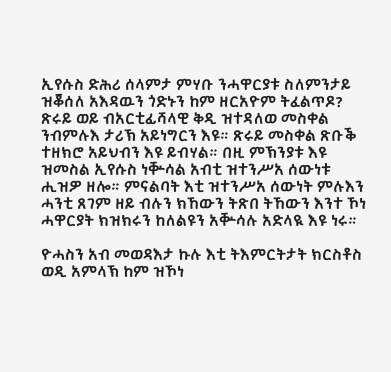ኢየሱስ ድሕሪ ሰላምታ ምሃቡ ንሓዋርያቱ ስለምንታይ ዝቖሰለ አእዳዉን ጎድኑን ከም ዘርአዮም ትፈልጥዶ? ጽሩይ ወይ ብአርቲፊሻላዊ ቅዲ ዝተዳለወ መስቀል ንብምሉእ ታሪኽ አይነግርን እዩ። ጽሩይ መስቀል ጽቡቕ ተዘክሮ አይህብን እዩ ይብሃል። በዚ ምኽንያቱ እዩ ዝመስል ኢየሱስ ነቝሳል አብቲ ዝተንሥአ ሰውነቱ ሒዝዎ ዘሎ። ምናልባት እቲ ዝተንሥአ ሰውነት ምሉእን ሓንቲ ጸገም ዘይ ብሉን ክኸውን ትጽበ ትኸውን እንተ ኾነ ሓዋርያት ክዝክሩን ከለልዩን አቝሳሉ አድላዪ እዩ ነሩ።

ዮሓስን አብ መወዳእታ ኩሉ እቲ ትእምርትታት ክርስቶስ ወዲ አምላኽ ከም ዝኾነ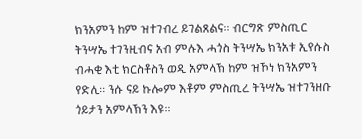ክንአምን ከም ዝተገብረ ይገልጸልና። ብርግጽ ምስጢር ትንሣኤ ተገንዚብና አብ ምሉእ ሓጎስ ትንሣኤ ክንአቱ ኢየሱስ ብሓቂ እቲ ክርስቶስን ወዲ አምላኽ ከም ዝኾነ ክንአምን የድሊ። ንሱ ናይ ኩሎም እቶም ምስጢረ ትንሣኤ ዝተገንዘቡ ጎይታን አምላኽን እዩ።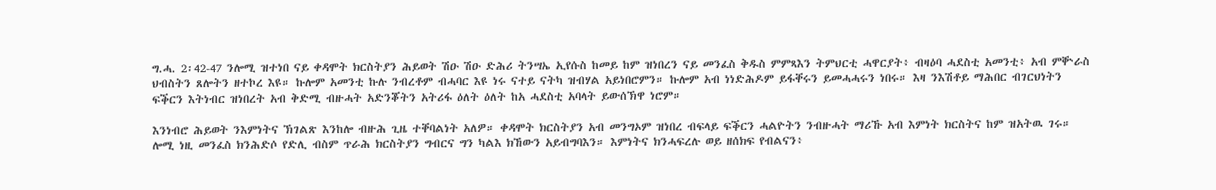ግ.ሓ. 2፡42-47 ንሎሚ ዝተነበ ናይ ቀዳሞት ክርስትያን ሕይወት ሽዑ ሽዑ ድሕሪ ትንሣኤ ኢየሱስ ከመይ ከም ዝነበረን ናይ መንፈስ ቅዱስ ምምጻእን ትምህርቲ ሓዋርያት፥ ብዛዕባ ሓደስቲ አመንቲ፥ አብ ምቝራስ ህብስትን ጸሎትን ዘተኮረ እዩ። ኩሎም አመንቲ ኩሉ ንብረቶም ብሓባር እዩ ነሩ ናተይ ናትካ ዝብሃል አይነበሮምን። ኩሎም አብ ነነድሕዶም ይፋቐሩን ይመሓሓሩን ነበሩ። እዛ ንእሽቶይ ማሕበር ብገርህነትን ፍቕርን እትነብር ዝነበረት አብ ቅድሚ ብዙሓት አድንቖትን አትሪፋ ዕለት ዕለት ከአ ሓደስቲ አባላት ይውሰኽዋ ነሮም።

እንነብሮ ሕይወት ንእምነትና ኽገልጽ እንከሎ ብዙሕ ጊዜ ተቐባልነት አለዎ። ቀዳሞት ክርስትያን አብ መንግኦም ዝነበረ ብፍላይ ፍቕርን ሓልዮትን ንብዙሓት ማሪኹ አብ እምነት ክርስትና ከም ዝአትዉ ገሩ። ሎሚ ነዚ መንፈስ ክንሕድሶ የድሊ ብስም ጥራሕ ክርስትያን ግብርና ግን ካልእ ክኸውን አይብግባእን። እምነትና ክንሓፍረሉ ወይ ዘሰክፍ የብልናን፥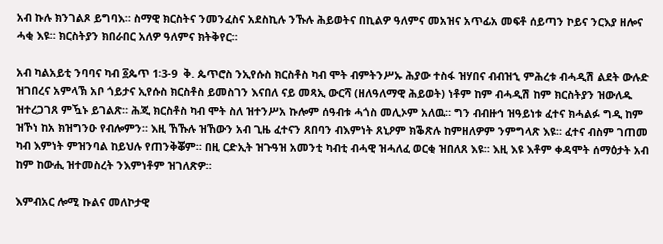አብ ኩሉ ክንገልጾ ይግባእ። ስማዊ ክርስትና ንመንፈስና አደስኪሉ ንኹሉ ሕይወትና በኪልዎ ዓለምና መአዝና አጥፊአ መፍቶ ሰይጣን ኮይና ንርእያ ዘሎና ሓቂ እዩ። ክርስትያን ክበራበር አለዎ ዓለምና ክትቅየር።

አብ ካልአይቲ ንባባና ካብ ፩ጴጥ 1፡3-9  ቅ. ጴጥሮስ ንኢየሱስ ክርስቶስ ካብ ሞት ብምትንሥኡ ሕያው ተስፋ ዝሃበና ብብዝኂ ምሕረቱ ብሓዲሽ ልደት ውሉድ ዝገበረና አምላኽ አቦ ጎይታና ኢየሱስ ክርስቶስ ይመስገን እናበለ ናይ መጻኢ ውርሻ (ዘለዓለማዊ ሕይወት) ነቶም ከም ብሓዲሽ ከም ክርስትያን ዝውለዱ ዝተረጋገጸ ምዃኑ ይገልጽ። ሕጂ ክርስቶስ ካብ ሞት ስለ ዝተንሥአ ኩሎም ሰዓብቱ ሓጎስ መሊኦም አለዉ። ግን ብብዙኅ ዝዓይነቱ ፈተና ክሓልፉ ግዲ ከም ዝኾነ ከአ ክዝግንዑ የብሎምን። እዚ ኸኹሉ ዝኸውን አብ ጊዜ ፈተናን ጸበባን ብእምነት ጸኒዖም ክቕጽሉ ከምዘለዎም ንምግላጽ እዩ። ፈተና ብስም ገጠመ ካብ እምነት ምዝንባል ከይህሉ የጠንቅቖም። በዚ ርድኢት ዝጉዓዝ አመንቲ ካብቲ ብሓዊ ዝሓለፈ ወርቂ ዝበለጸ እዩ። እዚ እዩ እቶም ቀዳሞት ሰማዕታት አብ ከም ከውሒ ዝተመስረት ንእምነቶም ዝገለጽዎ።

እምብአር ሎሚ ኩልና መለኮታዊ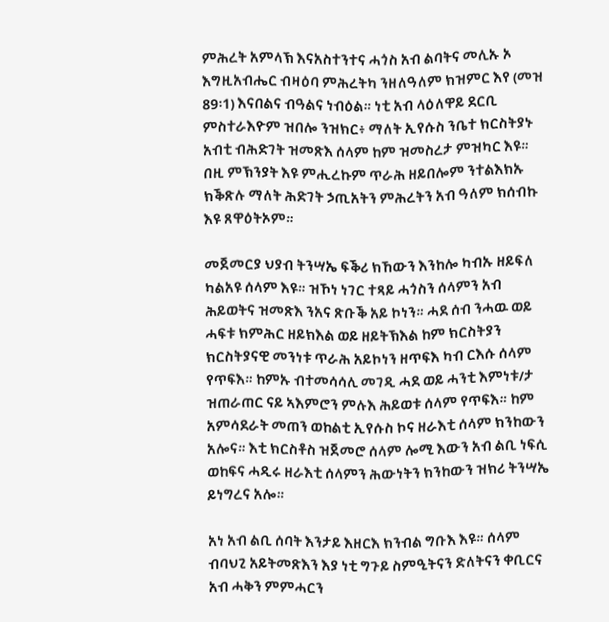ምሕረት አምላኽ እናአስተንተና ሓጎስ አብ ልባትና መሊኡ ኦ እግዚአብሔር ብዛዕባ ምሕረትካ ንዘለዓለም ክዝምር እየ (መዝ 89፡1) እናበልና ብዓልና ነብዕል። ነቲ አብ ላዕለዋይ ደርቢ ምስተራእዮም ዝበሎ ንዝክር፥ ማለት ኢየሱስ ንቤተ ክርስትያኑ አብቲ ብሕድገት ዝመጽእ ሰላም ከም ዝመስረታ ምዝካር እዩ። በዚ ምኽንያት እዩ ምሒረኩም ጥራሕ ዘይበሎም ንተልእክኡ ክቕጽሉ ማለት ሕድገት ኃጢአትን ምሕረትን አብ ዓለም ክሰብኩ እዩ ጸዋዕትኦም።

መጀመርያ ህያብ ትንሣኤ ፍቕሪ ክኸውን እንከሎ ካብኡ ዘይፍለ ካልአዩ ሰላም እዩ። ዝኾነ ነገር ተጻይ ሓጎስን ሰላምን አብ ሕይወትና ዝመጽእ ንአና ጽቡቕ አይ ኮነን። ሓደ ሰብ ንሓዉ ወይ ሓፍቱ ክምሕር ዘይክእል ወይ ዘይትኽእል ከም ክርስትያን ክርስትያናዊ መንነቱ ጥራሕ አይኮነን ዘጥፍእ ካብ ርእሱ ሰላም የጥፍእ። ከምኡ ብተመሳሳሊ መገዲ ሓደ ወይ ሓንቲ እምነቱ/ታ  ዝጠራጠር ናይ ኣእምሮን ምሉእ ሕይወቱ ሰላም የጥፍእ። ከም አምሳደራት መጠን ወከልቲ ኢየሱስ ኮና ዘራእቲ ሰላም ክንከውን አሎና። እቲ ክርስቶስ ዝጀመሮ ሰላም ሎሚ እውን አብ ልቢ ነፍሲ ወከፍና ሓዲሩ ዘራእቲ ሰላምን ሕውነትን ክንከውን ዝክሪ ትንሣኤ ይነግረና አሎ።

አነ አብ ልቢ ሰባት እንታይ እዘርእ ክንብል ግቡእ እዩ። ሰላም ብባህጊ አይትመጽእን እያ ነቲ ግጉይ ስምዒትናን ድለትናን ቀቢርና አብ ሓቅን ምምሓርን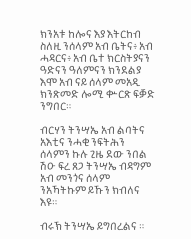ክንአቱ ከሎና እያ እትርከብ ስለዚ ንሰላም አብ ቤትና፥ አብ ሓዳርና፥ አብ ቤተ ክርስትያናን ዓድናን ዓለምናን ክንደልያ እሞ አብ ናይ ሰላም መአዲ ክንጽመድ ሎሚ ቍርጽ ፍቓድ ንግበር።

ብርሃን ትንሣኤ አብ ልባትና አእቲና ንሓቂ ንፍትሕን ሰላምን ኩሉ ጊዜ ደው ንበል ሽዑ ፍረ ጸጋ ትንሣኤ ብዳግም አብ መንጎና ሰላም ንአኻትኩም ይኹን ክብለና እዩ።

ብሩኽ ትንሣኤ ይግበረልና ።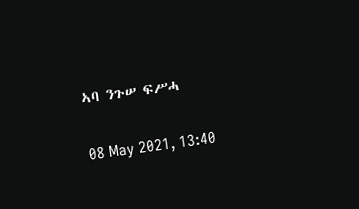ኣባ ንጉሠ ፍሥሓ

08 May 2021, 13:40